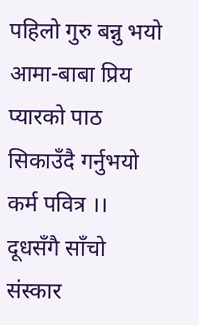पहिलो गुरु बन्नु भयो आमा-बाबा प्रिय
प्यारको पाठ सिकाउँदै गर्नुभयो कर्म पवित्र ।।
दूधसँगै साँचो संस्कार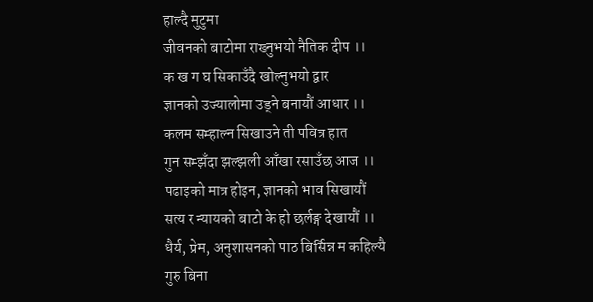हाल्दै मुटुमा
जीवनको बाटोमा राख्नुभयो नैतिक दीप ।।
क ख ग घ सिकाउँदै खोल्नुभयो द्वार
ज्ञानको उज्यालोमा उड्ने बनायौं आधार ।।
कलम सम्हाल्न सिखाउने ती पवित्र हात
गुन सम्झँदा झल्झली आँखा रसाउँछ आज ।।
पढाइको मात्र होइन, ज्ञानको भाव सिखायौं
सत्य र न्यायको बाटो के हो छर्लङ्ग देखायौं ।।
धैर्य, प्रेम, अनुशासनको पाठ बिर्सिन्न म कहिल्यै
गुरु बिना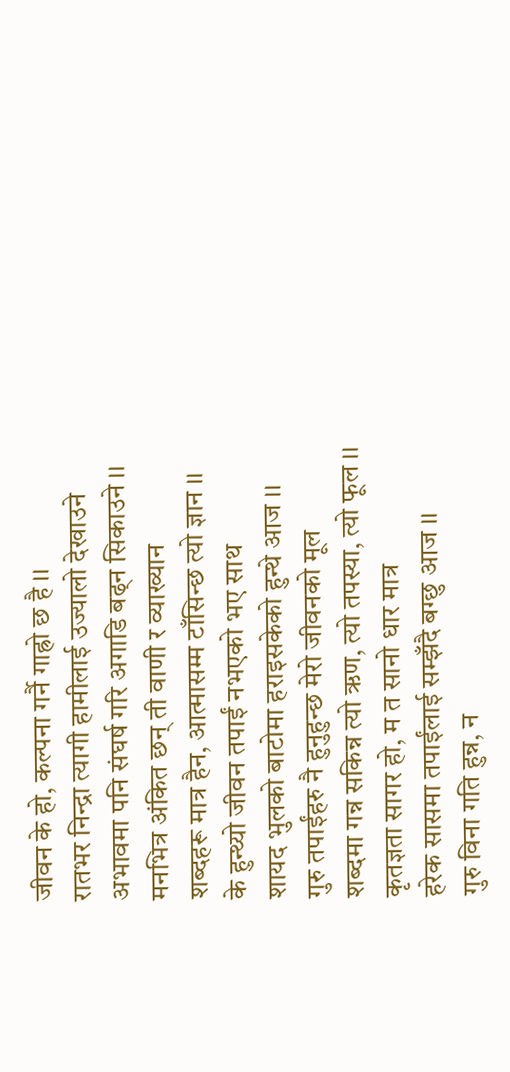जीवन के हो, कल्पना गर्नै गाह्रो छ है ।।
रातभर निन्द्रा त्यागी हामीलाई उज्यालो देखाउने
अभावमा पनि संघर्ष गरि अगाडि बढ्न सिकाउने ।।
मनभित्र अंकित छन् ती वाणी र व्याख्यान
शब्दहरू मात्र हैन, आत्मासम्म टाँसिन्छ त्यो ज्ञान ।।
के हुन्थ्यो जीवन तपाईं नभएको भए साथ
शायद भुलको बाटोमा हराइसकेको हुन्थे आज ।।
गुरु तपाईंहरु नै हुनुहुन्छ मेरो जीवनको मूल
शब्दमा गन्न सकिन्न त्यो ऋण, त्यो तपस्या, त्यो फूल ।।
कृतज्ञता सागर हो, म त सानो धार मात्र
हरेक सासमा तपाईंलाई सम्झँदै बग्छु आज ।।
गुरु विना गति हुन्न, न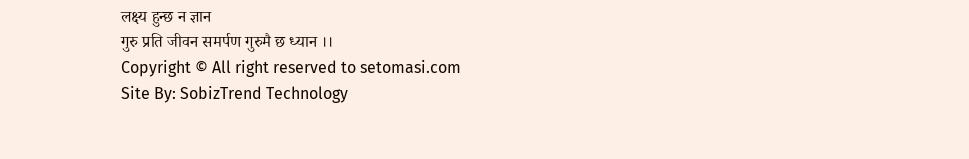लक्ष्य हुन्छ न ज्ञान
गुरु प्रति जीवन समर्पण गुरुमै छ ध्यान ।।
Copyright © All right reserved to setomasi.com
Site By: SobizTrend Technology